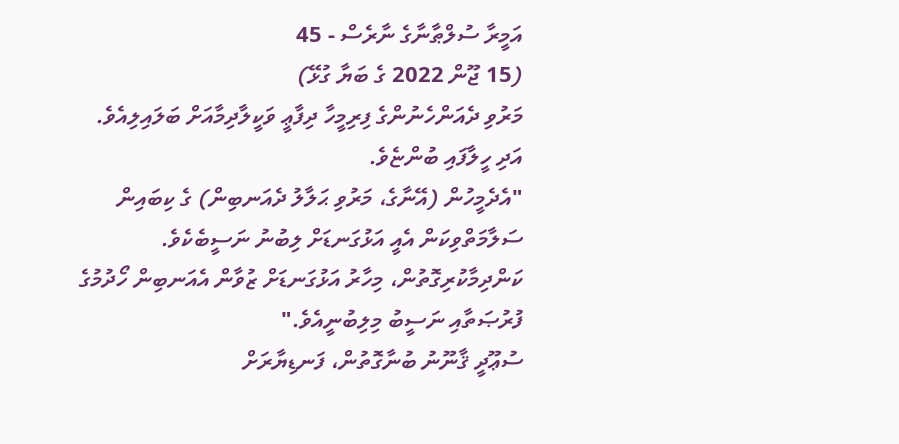އަމީރާ ސުލްޠާނާގެ ނާރެސް - 45
(15 ޖޫން 2022 ގެ ބަޔާ ގުޅޭ)
މަރުވި ދެއަންހެނުންގެ ފިރިމީހާ ދިފާޢީ ވަކީލާދިމާއަށް ބަލައިލިއެވެ. އަދި ހީލާފައި ބުންޏެވެ.
"އެދެމީހުން (އޭނާގެ، މަރުވި ޙަލާލު ދެއަނބިން) ގެ ކިބައިން ސަލާމަތްވިކަން އެއީ އަޅުގަނޑަށް ލިބުނު ނަސީބެކެވެ. ކަންދިމާކުރިގޮތުން، މިހާރު އަޅުގަނޑަށް ޒުވާން އެއަނބިން ހޯދުމުގެ ފުރުޞަތާއި ނަސީބު މިލިބުނީއެވެ."
ސުޢޫދީ ޤާނޫނު ބުނާގޮތުން، ފަނޑިޔާރަށް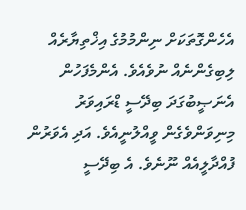އެހެންގޮތަކަށް ނިންމުމުގެ އިޚްތިޔާރެއް ލިބިގެންނެއް ނުވެއެވެ. އެންމެފަހުން އެނަޞީބުގަދަ ބިދޭސީ ޑްރައިވަރު މިނިވަންވެގެން ވީއްލުނީއެވެ. އަދި އެވަރުން ފުއްދާލީއެއް ނޫނެވެ. އެ ބިދޭސީ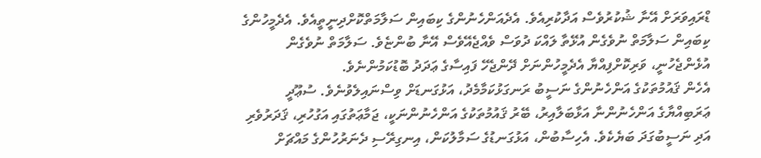ޑްރައިވަރަށް އޭނާ ޝުކުރުވެސް އަދާކުރިއެވެ. އެދެއަންހެނުންގެ ކިބައިން ސަލާމަތްކޮށްދިނީތީއެވެ. އެދެމީހުންގެ ކިބައިން ސަލާމަތް ނުވެގެން އުޅޭތާ ލައްކަ ދުވަސް ވެއްޖެއޭވެސް އޭނާ ބުންޏެވެ. ސަލާމަތް ނުވެގެން އުޅެންޖެހުނީ، ވަރިކޮށްފިއްޔާ އެދެމީހުންނަށް ދޭންޖެހޭ ފައިސާގެ ޢަދަދު ބޮޑުކަމުންނެވެ.
އެހެން ޤައުމުތަކުގެ އަންހެނުންގެ ނަސީބު ރަނގަޅުކަމާމެދު، އަޅުގަނޑަށް ވިސްނައިލެވުނެވެ. ސުޢޫދީ ޢަރަބިއްޔާގެ އަންހެނުންނާ އަޅާބަލާއިރު، ބޭރު ޤައުމުތަކުގެ އަންހެނުންނަކީ، ޖަމާޢަތުގައި އަގުހުރި، ޤަދަރުވެރި އަދި ނަސީބުގަދަ ބަޔެކެވެ. އެހިސާބުން، އަޅުގަނޑުގެ ސަމާލުކަން، އިނގިރޭސި ދެނަރުހުންގެ މައްޗަށް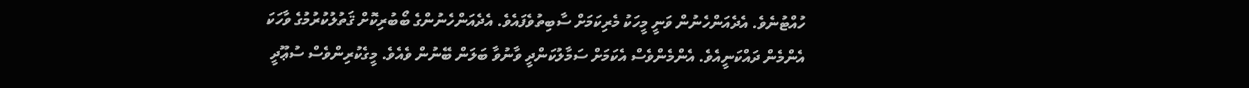ހުއްޓުނެވެ. އެދެއަންހެނުން ވަނީ މީހަކު މެރިކަމަށް ސާބިތުވެފައެވެ. އެދެއަންހެނުންގެ ބޯބުރިކޮށް ޤަތުލުކުރުމުގެ ވާހަކަ އެންމެން ދައްކަނީއެވެ. އެންމެންވެސް އެކަމަށް ސަމާލުކަންދީ ވާނުވާ ބަލަން ބޭނުން ވެއެވެ. މީގެކުރިންވެސް ސުޢޫދީ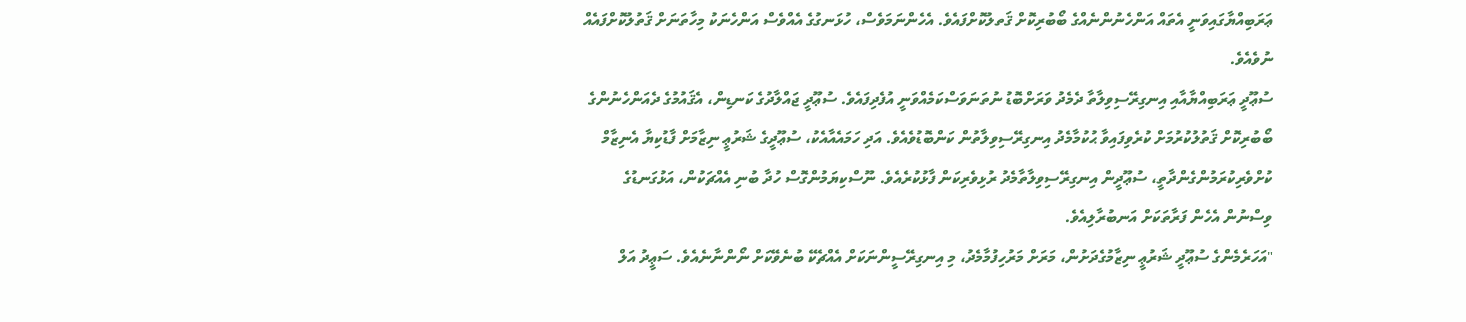ޢަރަބިއްޔާގައިވަނީ އެތައް އަންހެނުންނެއްގެ ބޯބުރިކޮށް ޤަތލުކޮށްފައެވެ. އެހެންނަމަވެސް، ހުޅަނގުގެ އެއްވެސް އަންހެނަކު މިހާތަނަށް ޤަތުލުކޮށްފައެއް ނުވެއެވެ.
ސުޢޫދީ ޢަރަބިއްޔާއާއި އިނގިރޭސިވިލާތާ ދެމެދު ވަރަށްބޮޑު ނުތަނަވަސްކަމެއްވަނީ އުފެދިފައެވެ. ސުޢޫދީ ޖައްލާދުގެ ކަނޑިން، އެޤައުމުގެ ދެއަންހެނުންގެ ބޯބުރިކޮށް ޤަތުލުކުރުމަށް ކުރެވިފައިވާ ޙުކުމާމެދު އިނގިރޭސިވިލާތުން ކަންބޮޑުވެއެވެ. އަދި ހަމައެއާއެކު، ސުޢޫދީގެ ޝަރުޢީ ނިޒާމަށް ފާޑުކިޔާ އެނިޒާމް ކުށްވެރިކުރަމުންގެންދާތީ، ސުޢޫދީން އިނގިރޭސިވިލާތާމެދު ރުޅިވެރިކަން ފާޅުކުރެއެވެ. ނޫސްކިޔަމުންގޮސް ހުދާ ބުނި އެއްޗަކުން، އަޅުގަނޑުގެ ވިސްނުން އެހެން ފަރާތަކަށް އަނބުރާލިއެވެ.
"އަހަރެމެންގެ ސުޢޫދީ ޝަރުޢީ ނިޒާމުގެދަށުން، މަރަށް މަރުހިފުމާމެދު، މި އިނގިރޭސީންނަކަށް އެއްޗެކޭ ބުނެވޭކަށް ނޯންނާނެއެވެ. ސަޢީދު އަލް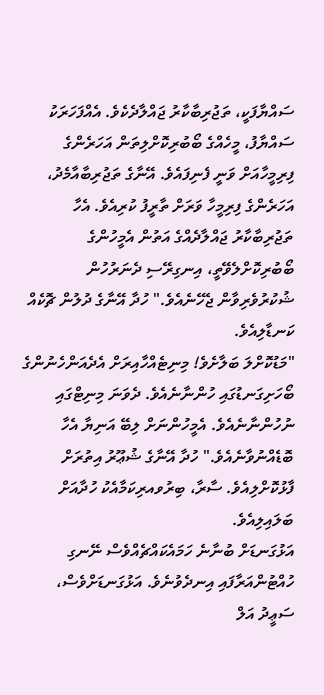ސައްޔާފަކީ، ތަޖުރިބާކާރު ޖައްލާދެކެވެ. އެއްފަހަރަކު ސައްޔާފު، މީހެއްގެ ބޯބުރިކޮށްލިތަން އަހަރެންގެ ފިރިމީހާއަށް ވަނީ ފެނިފައެވެ. އޭނާގެ ތަޖުރިބާއާމެދު، އަހަރެންގެ ފިރިމީހާ ވަރަށް ތާރީފު ކުރިއެވެ. އެހާ ތަޖުރިބާކާރު ޖައްލާދެއްގެ އަތުން އެމީހުންގެ ބޯބުރިކޮށްލެވޭތީ، އިނގިރޭސި ދެނަރުހުން ޝުކުރުވެރިވާން ޖެހޭނެއެވެ." ހުދާ އޭނާގެ ދުލުން ޗޮކެއް ކަނޑާލިއެވެ.
"މަޑުކޮށްލަ ބަލާށެވެ! މިނިޓެއްހާއިރަށް އެދެއަންހެނުންގެ ބޯހަށިގަނޑުގައި ހުންނާނެއެވެ. ދެވަނަ މިނިޓްގައި ނުހުންނާނެއެވެ. އެމީހުންނަށް ލިބޭ އަނިޔާ އެހާ ބޮޑެއްނުވާނެއެވެ." ހުދާ އޭނާގެ ޝުޢޫރު އިތުރަށް ފާޅުކޮށްލިއެވެ. ސާރާ، ބިރުވއރިކަމާއެކު ހުދާއަށް ބަލައިލިއެވެ.
އަޅުގަނޑަށް ބުނާނެ ހަމައެކައްޗެއްވެސް ނޭނގި ހުއްޓުންއަރާފައި އިނދެވުނެވެ. އަޅުގަނޑަށްވެސް، ސަޢީދު އަލް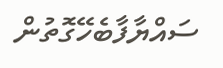ސައްޔާފާބެހޭގޮތުން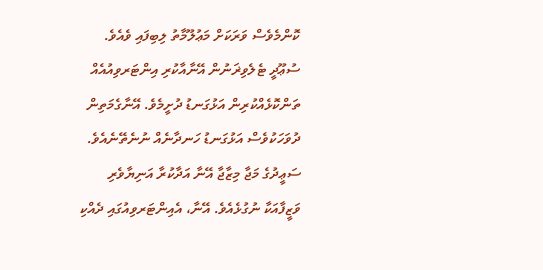ކޮންމެވެސް ވަރަކަށް މަޢުލޫމާތު ލިބިފައި ވެއެވެ. ސުޢޫދީ ޓެލެވިޜަނުން އޭނާއާކުރި އިންޓަރވިއުއެއް ތަންކޮޅެއްކުރިން އަޅުގަނޑު ދުށީމެވެ. އޭނާގެމަތިން ދުވަހަކުވެސް އަޅުގަނޑު ހަނދާނެއް ނުނެތޭނެއެވެ. ސަޢީދުގެ މަޖާ މިޒާޖާ އޭނާ އަދާކުރާ އަނިޔާވެރި ވަޒީފާއަކާ ނުގުޅެއެވެ. އޭނާ، އެއިންޓަރވިއުގައި ދެއްކި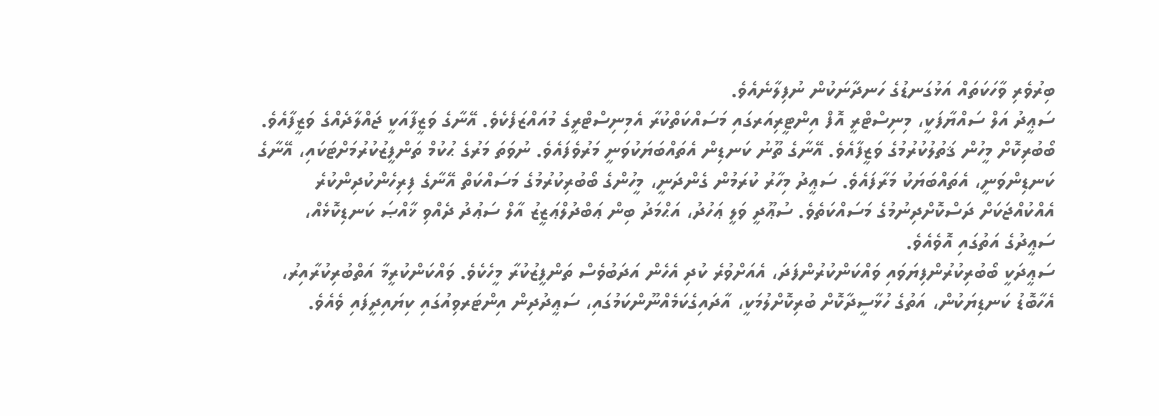ބިރުވެރި ވާހަކަތައް އަޅުގަނޑުގެ ހަނދާނަކުން ނުފިލާނެއެވެ.
ސަޢީދު އަލް ސައްޔާފަކީ، މިނިސްޓްރީ އޮފް އިންޓީރިއަރގައި މަސައްކަތްކުރާ އެމިނިސްޓްރީގެ މުއައްޒަފެކެވެ. އޭނާގެ ވަޒީފާއަކީ ޖައްލާދެއްގެ ވަޒީފާއެވެ. ބޯބުރިކޮށް މީހުން ޤަތުލުކުރުމުގެ ވަޒީފާއެވެ. އޭނާގެ ތޫނު ކަނޑިން އެތައްބަޔަކުވަނީ މަރުވެފައެވެ. ނުވަތަ މަރުގެ ޙުކުމް ތަންފީޒުކުރުމަށްޓަކައި، އޭނާގެ ކަނޑިންވަނީ، އެތައްބަޔަކު މަރާފައެވެ. ސަޢީދު މިހާރު ކުރަމުން ގެންދަނީ، މީހުންގެ ބޯބުރިކުރުމުގެ މަސައްކަތް އޭނާގެ ފިރިހެންކުދިންކުރެ އެއްކުއްޖަކަށް ދަސްކޮށްދިނުމުގެ މަސައްކަތެވެ. ސުޢޫދީ ވަލީ ޢަހުދު، އަޙްމަދު ބިން ޢަބްދުލްޢަޒީޒު އާލް ސަޢުދު ދެއްވި ޚާއްޞަ ކަނޑިކޮޅެއް، ސަޢީދުގެ އަތުގައި އޮވެއެވެ.
ސަޢީދަކީ ބޯބުރިކުރުންފިޔަވައި ވައްކަންކުރުންފަދަ، އެއަށްވުރެ ކުދި އެހެން އަދަބުވެސް ތަންފީޒުކުރާ މީހެކެވެ. ވައްކަންކުރީމާ އަތްބުރިކުރާއިރު، އެހާބޮޑު ކަނޑިޔަކުން، އަތުގެ ހުޅާސީދާކޮށް ބުރިކޮށްލުމަކީ، އާދައިގެކަމެއްނޫންކަމުގައި، ސަޢީދުދިން އިންޓަރވިއުގައި ކިޔައިދީފައި ވެއެވެ.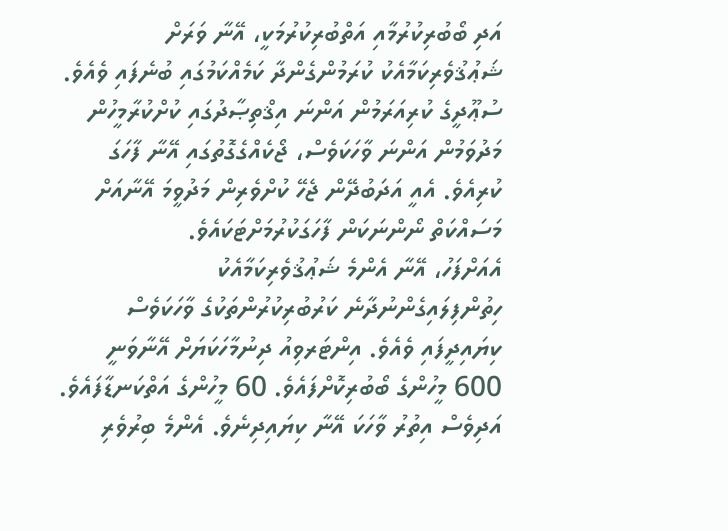އަދި ބޯބުރިކުރުމާއި އަތްބުރިކުރުމަކީ، އޭނާ ވަރަށް ޝަޢުޤުވެރިކަމާއެކު ކުރަމުންގެންދާ ކަމެއްކަމުގައި ބުނެފައި ވެއެވެ. ސުޢޫދީގެ ކުރިއަރަމުން އަންނަ އިޤްތިޞާދުގައި ކުށްކުރާމީހުން މަދުވަމުން އަންނަ ވާހަކަވެސް، ޖޯކެއްގެގޮތުގައި އޭނާ ފާހަގަ ކުރިއެވެ. އެއީ އަދަބުދޭން ޖެހޭ ކުށްވެރިން މަދުވީމަ އޭނާއަށް މަސައްކަތް ނޯންނަކަން ފާހަގަކުރުމަށްޓަކައެވެ.
އެއަށްފަހު، އޭނާ އެންމެ ޝަޢުޤުވެރިކަމާއެކު ހިތުންފިލައިގެންނުދާނެ ކަރުބުރިކުރުންތަކުގެ ވާހަކަވެސް ކިޔައިދީފައި ވެއެވެ. އިންޓަރވިއު ދިނުމާހަކަޔަށް އޭނާވަނީ 600 މީހުންގެ ބޯބުރިކޮށްފައެވެ. 60 މީހުންގެ އަތްކަނޑާފައެވެ. އަދިވެސް އިތުރު ވާހަކަ އޭނާ ކިޔައިދިނެވެ. އެންމެ ބިރުވެރި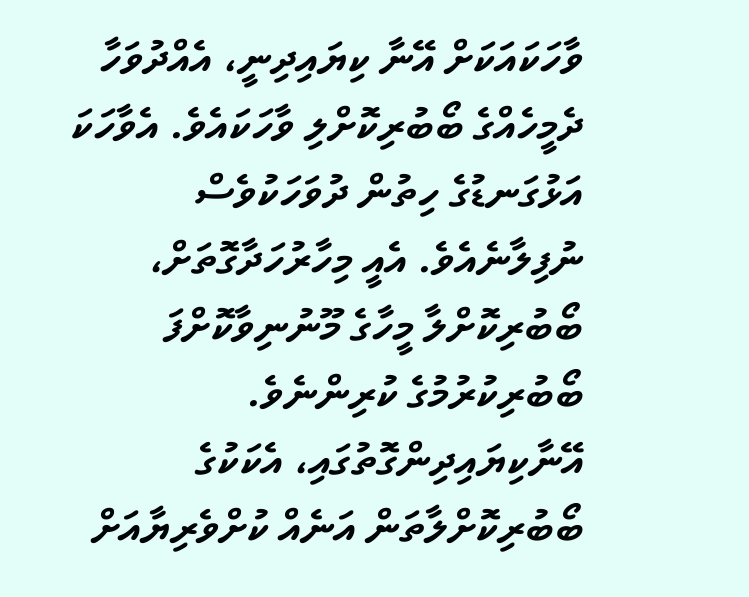ވާހަކައަކަށް އޭނާ ކިޔައިދިނީ، އެއްދުވަހާ ދެމީހެއްގެ ބޯބުރިކޮށްލި ވާހަކައެވެ. އެވާހަކަ އަޅުގަނޑުގެ ހިތުން ދުވަހަކުވެސް ނުފިލާނެއެވެ. އެއީ މިހާރުހަދާގޮތަށް، ބޯބުރިކޮށްލާ މީހާގެ މޫނުނިވާކޮށްފަ ބޯބުރިކުރުމުގެ ކުރިންނެވެ. އޭނާކިޔައިދިންގޮތުގައި، އެކަކުގެ ބޯބުރިކޮށްލާތަން އަނެއް ކުށްވެރިޔާއަށް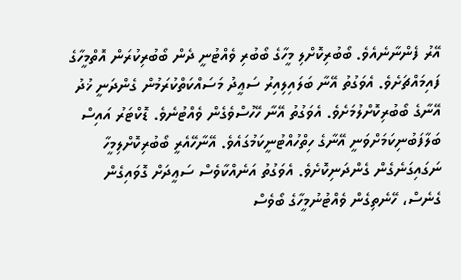އޭރު ފެންނާނެއެވެ. ބޯބުރިކޮށްލި މީހާގެ ބޯބުރި ވެއްޓުނީ ދެން ބޯބުރިކުރަން އޮތްމީހާގެ ފައިމައްޗަށެވެ. އެވަގުތު އޭނާ ބަލައިލިއިރު ސަޢީދު މަސައްކަތްކުރަމުން ގެންދަނީ ޚުދު އޭނާގެ ބޯބުރިކޮށްލުމަށެވެ. އެވަގުތު އޭނާ ހޭހުސްވެގެން ވެއްޓުނެވެ. ޑޮކްޓަރު އައިސް ބަލާފަބުނިކަމަށްވަނީ އޭނާގެ ހިތްހުއްޓުނީކަމުގައެވެ. އޭނާހޭއެރީ ބޯބުރިކޮށްލިމީހާ ނަގައިގަނެގެން ގެންދަނިކޮށެވެ. އެވަގުތު އަނެއްކާވެސް ސަޢީދަށް ގޮވައިގެން ގެނެސް، ހޭނެތިގެން ވެއްޓުނުމީހާގެ ބޯވެސް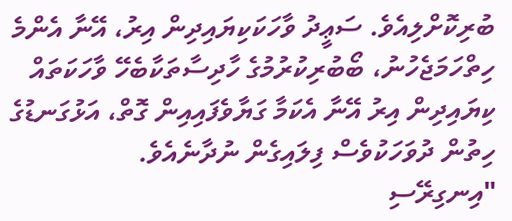ބުރިކޮށްލިއެވެ. ސަޢީދު ވާހަކަކިޔައިދިން އިރު، އޭނާ އެންމެ ހިތްހަމަޖެހުނު، ބޯބުރިކުރުމުގެ ހާދިސާތަކާބެހޭ ވާހަކަތައް ކިޔައިދިން އިރު އޭނާ އެކަމާ ގަޔާވެފައިއިން ގޮތް، އަޅުގަނޑުގެ ހިތުން ދުވަހަކުވެސް ފިލައިގެން ނުދާނެއެވެ.
"އިނގިރޭސި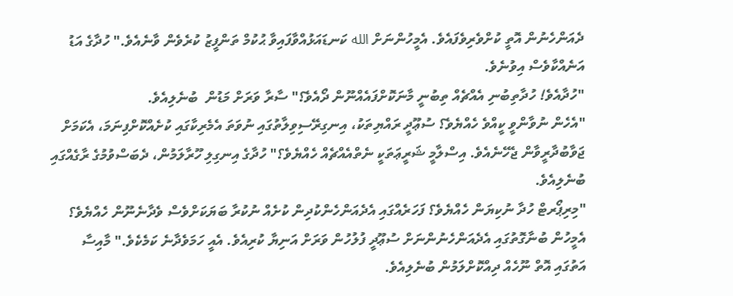ދެއަންހެނުން އޮތީ ކުށްވެރިވެފައެވެ. އެމީހުންނަށް الله ކަނޑައަޅުއްވާފައިވާ ޙުކުމް ތަންފީޒު ކުރެވެން ވާނެއެވެ." ހުދާގެ އަޑު އަނެއްކާވެސް އިވުނެވެ.
"ހުދާއެވެ! ހުދާތިބުނި އެއްޗެއް ތިބުނީ މާނަކޮށްފައެއްނޫން ދޯއެވެ؟" ސާރާ ވަރަށް މަޑުން  ބުނެލިއެވެ.
"އެހެން ނުވާންވީ ކީއްވެ ހެއްޔެވެ؟ ސުޢޫދީ ރައްޔިތަކު، އިނގިރޭސިވިލާތުގައި ނުވަތަ އެމެރިކާގައި ކުށެއްކޮށްފިނަމަ، އެކަމަށް ޖަވާބުދާރީވާން ޖެހޭނެއެވެ. އިސްލާމީ ޝަރީޢަތަކީ ނެތްއެއްޗެއް ހެއްޔެވެ؟" ހުދާގެ އިނގިލި ހޫރާލަމުން، ދެބަސްވުމުގެ ރާގެއްގައި ބުނެލިއެވެ.
"މިރިޕޯރޓް ހުދާ ނުކިޔަން ހެއްޔެވެ؟ ފަހަރެއްގައި އެދެއަންހެންކުދިން ކުށެއް ނުކުރާ ބަޔަކަށްވެސް ވެދާނެނޫން ހެއްޔެވެ؟ އެމީހުން ބުނާގޮތުގައި އެދެއަންހެނުންނަށް ސުޢޫދީ ފުލުހުން ވަރަށް އަނިޔާ ކުރިއެވެ. އެއީ ހަމަވެދާނެ ކަމެކެވެ." މާއިސާ އަތުގައި އޮތް ނޫހެއް ދިއްކޮށްލަމުން ބުނެލިއެވެ.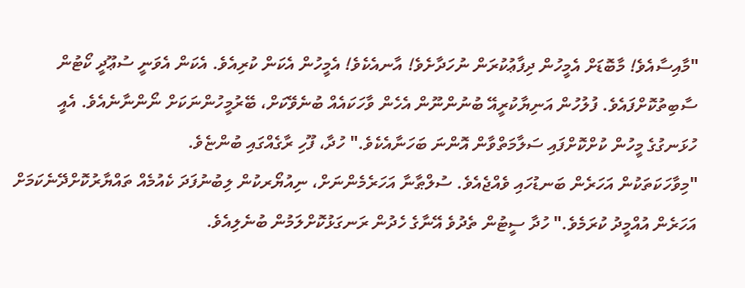"މާއިސާއެވެ! މާބޮޑަށް އެމީހުން ދިފާޢުކުރަން ނުހަދާށެވެ! އާނއެކެވެ! އެމީހުން އެކަން ކުރިއެވެ. އެކަން އެވަނީ ސުޢޫދީ ކޯޓުން ސާބިތުކޮށްފައެވެ. ފުލުހުން އަނިޔާކުރީއޭ ބުނުންނޫން އެހެން ވާހަކައެއް ބުނެވޭކަށް، ބޭރުމީހުންނަކަށް ނޯންނާނެއެވެ. އެއީ ހުޅަނގުގެ މީހުން ކުށްކޮށްފައި ސަލާމަތްވާން އޮންނަ ބަހަނާއެކެވެ." ހުދާ، ފޫހި ރާގެއްގައި ބުންޏެވެ.
"މިވާހަކަތަކުން އަހަރެން ބަނޑުހައި ވެއްޖެއެވެ. ސުލްޠާނާ އަހަރެމެންނަށް، ނިއުޔޯރކުން ލިބުނުފަދަ ކެއުމެއް ތައްޔާރުކޮށްދޭނެކަމަށް އަހަރެން އުއްމީދު ކުރަމެވެ." ހުދާ ސީޓުން ތެދުވެ އޭނާގެ ހެދުން ރަނގަޅުކޮށްލަމުން ބުނެލިއެވެ.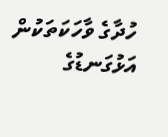ހުދާގެ ވާހަކަތަކުން އަޅުގަނޑުގެ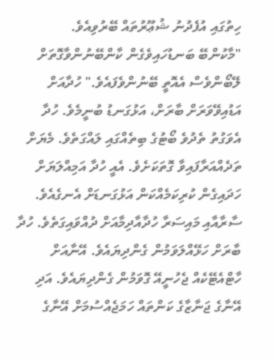ހިތުގައި އުފެދުނު ޝުޢޫރުތައް ބޭރުވިއެވެ.
"މާކުންބޭ ބަނޑުހައިވެގެން ކާންބޭނުންވާގޮތަށް ލޭބޯންވެސް އެއޮތީ ބޭނުންވެފައެވެ." ހުދާއަށް އަޑުއިވޭވަރަށް ބާރަށް، އަޅުގަނޑު ބުނީމެވެ. ހުދާ އެވަގުތު ތެދުވެ ބޯޓުގެ ބިތެއްގައި ލައްގަތެވެ. މެޔަށް ތަދެއްއަރާފައިވާ ގޮތަކަށެވެ. އެއީ ހުދާ އަމިއްލަޔަށް ހަދައިގެން ކުރިކަމެއްކަން އަޅުގަނޑަށް އެނގެއެވެ. ސާރާއާއި މައިސަރާ ހުދާއާދިމާއަށް ދުއްވައިގަތެވެ. ހުދާ ބާރަށް ހަޅޭއްލަވަމުން ގެންދިޔައެވެ. އޭނާއަށް ހާޓްއެޓޭކެއް ޖެހުނީއޭ ގޮވަމުން ގެންދިޔައެވެ. އަދި އޭނާގެ ޖަނާޒާގެ ކަންތައް ހަމަޖެއްސުމަށް އޭނާގެ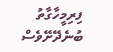ފިރިމީހާގާތު ބުނެދޭށޭވެސް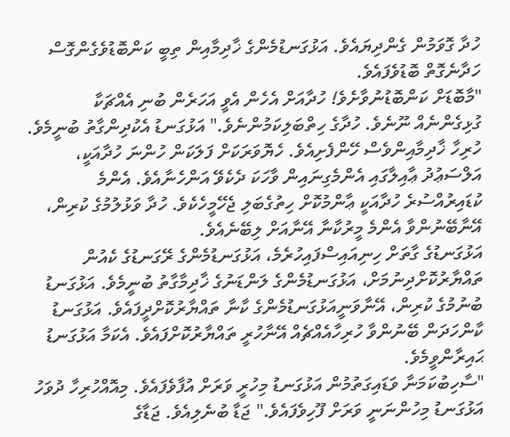ހުދާ ގޮވަމުން ގެންދިޔައެވެ. އަޅުގަނޑުމެންގެ ޚާދިމާއިން ތިބީ ކަންބޮޑުވެގެންގޮސް ހަދާނެގޮތް ބޮޑުވެފައެވެ.
"މާބޮޑަށް ކަންބޮޑުނުވާށެވެ! ހުދާއަށް އެހެން އެވީ އަހަރެން ބުނި އެއްޗަކާ ގުޅިގެންނެއް ނޫނެވެ. ހުދާގެ ހިތްބަލިކަމުންނެވެ." އަޅުގަނޑު އެކުދިންގާތު ބުނީމެވެ. ހުރިހާ ޚާދިމާއިންވެސް ހޭންފެށިއެވެ. ހެޔޮވަރަކަށް ފަލަކަން ހުންނަ ހުދާއަކީ، އަލްސަޢުދު ޢާއިލާގައި އެންމެގިނައިން ވާހަކަ ދެކެވޭ އަންހެނާއެވެ. އެންމެ ކުޑައިރުއްސުރެ ހުދާއަކީ ޢާންމުކޮށް ހިތުގެބަލި ޖެހޭމީހެކެވެ. ހުދާ ވަޅުލުމުގެ ކުރިން، އޭނާބޭނުންވާ އެންމެ މީރުކާނާ އޭނާއަށް ލިބޭނެއެވެ.
އަޅުގަނޑުގެ ގާތަށް ހިނިއައިސްފައިހުރެމެ، އަޅުގަނޑުމެންގެ ރޭގަނޑުގެ ކެއުން ތައްޔާރުކޮށްދިނުމަށް، އަޅުގަނޑުމެންގެ ލަންޑަނުގެ ޚާދިމާގާތު ބުނީމެވެ. އަޅުގަނޑު ބުނުމުގެ ކުރިން، އޭނާވަނީއަޅުގަނޑުމެންގެ ކާނާ ތައްޔާރުކޮށްދީފައެވެ. އަޅުގަނޑު ކާންހަދަން ބޭނުންވާ ހުރިހާއެއްޗެއް އޭނާހުރީ ތައްޔާރުކޮށްފައެވެ. އެކަމާ އަޅުގަނޑު ޙައިރާންވީމެވެ.
"ސާހިބުކަމަނާ ވަޑައިގަތުމުން އަޅުގަނޑު މިހުރީ ވަރަށް އުފާވެފައެވެ. މިއޮއްހުރިހާ ދުވަހު އަޅުގަނޑު މިހުންނަނީ ވަރަށް ފޫހިވެފައެވެ." ޖަޑާ ބުނެލިއެވެ. ޖަޑާގެ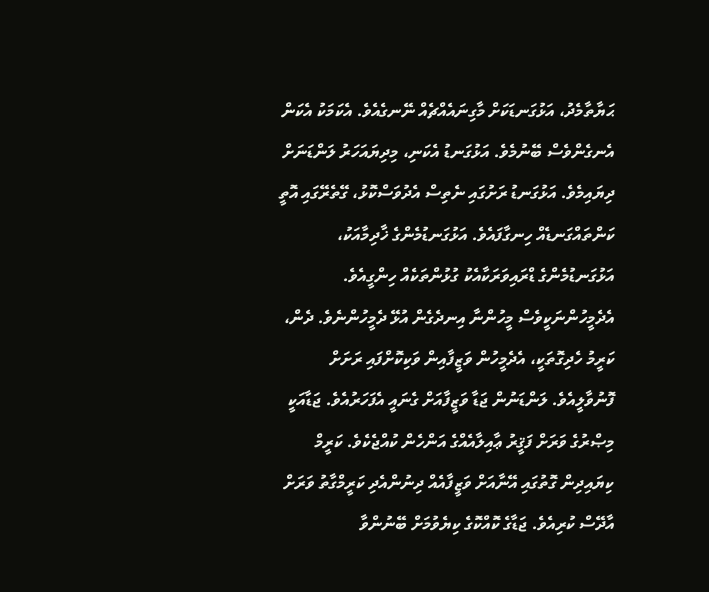ޙަޔާތާމެދު، އަޅުގަނޑަކަށް މާގިނައެއްޗެއް ނޭނގެއެވެ. އެކަމަކު އެކަން އެނގެންވެސް ބޭނުމެވެ. އަޅުގަނޑު އެކަނި، މިދިޔައަހަރު ލަންޑަނަށް ދިޔައިމެވެ. އަޅުގަނޑު ރަށުގައި ނެތިސް އެދުވަސްކޮޅު، ގޭތެރޭގައި އޮތީ ކަންތައްގަނޑެއް ހިނގާފައެވެ. އަޅުގަނޑުމެންގެ ޚާދިމާއަކު، އަޅުގަނޑުމެންގެ ޑްރައިވަރަކާއެކު ގުޅުންތަކެއް ހިންގީއެވެ. އެދެމީހުންނަކީވެސް މީހުންނާ އިނދެގެން އުޅޭ ދެމީހުންނެވެ. ދެން، ކަރީމު ހެދިގޮތަކީ، އެދެމީހުން ވަޒީފާއިން ވަކިކޮށްފައި ރަށަށް ފޮނުވާލީއެވެ. ލަންޑަނުން ޖަޑާ ވަޒީފާއަށް ގެނައީ އެފަހަރުއެވެ. ޖަޑާއަކީ މިޞްރުގެ ވަރަށް ފަޤީރު ޢާއިލާއެއްގެ އަންހެން ކުއްޖެކެވެ. ކަރީމް ކިޔައިދިން ގޮތުގައި އޭނާއަށް ވަޒީފާއެއް ދިނުންއެދި ކަރީމްގާތު ވަރަށް އާދޭސް ކުރިއެވެ. ޖަޑާގެ ކޮއްކޮގެ ކިޔެވުމަށް ބޭނުންވާ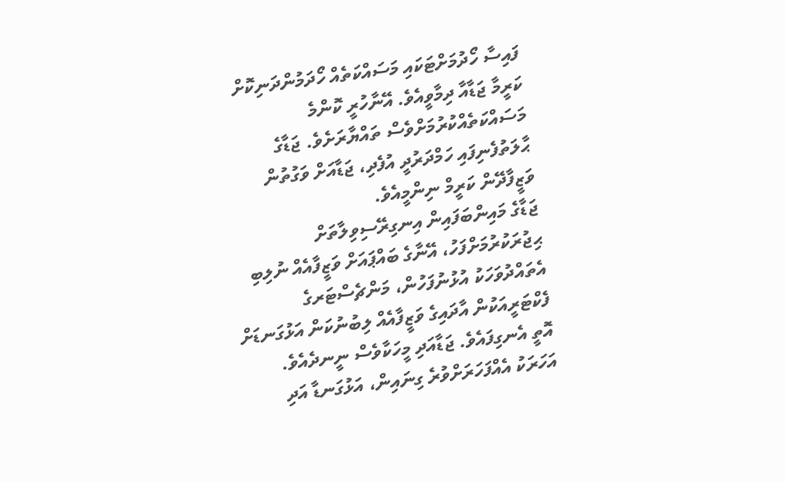ފައިސާ ހޯދުމަށްޓަކައި މަސައްކަތެއް ހޯދަމުންދަނިކޮށް ކަރީމާ ޖަޑާއާ ދިމާވީއެވެ. އޭނާހުރީ ކޮންމެ މަސައްކަތެއްކުރުމަށްވެސް ތައްޔާރަށެވެ. ޖަޑާގެ ޙާލަތުފެނިފައި ހަމްދަރުދީ އުފެދި، ޖަޑާއަށް ވަގުތުން ވަޒީފާދޭން ކަރީމް ނިންމީއެވެ.
ޖަޑާގެ މައިންބަފައިން އިނގިރޭސިވިލާތަށް ޙިޖުރަކުރުމަށްފަހު، އޭނާގެ ބައްޕައަށް ވަޒީފާއެއް ނުލިބި އެތައްދުވަހަކު އުޅުނުފަހުން، މަންޗެސްޓަރގެ ފެކްޓަރީއަކުން އާދައިގެ ވަޒީފާއެއް ލިބުނުކަން އަޅުގަނޑަށް އޮތީ އެނގިފައެވެ. ޖަޑާއަދި މީހަކާވެސް ނީނދެއެވެ. އަހަރަކު އެއްފަހަރަށްވުރެ ގިނައިން، އަޅުގަނޑާ އަދި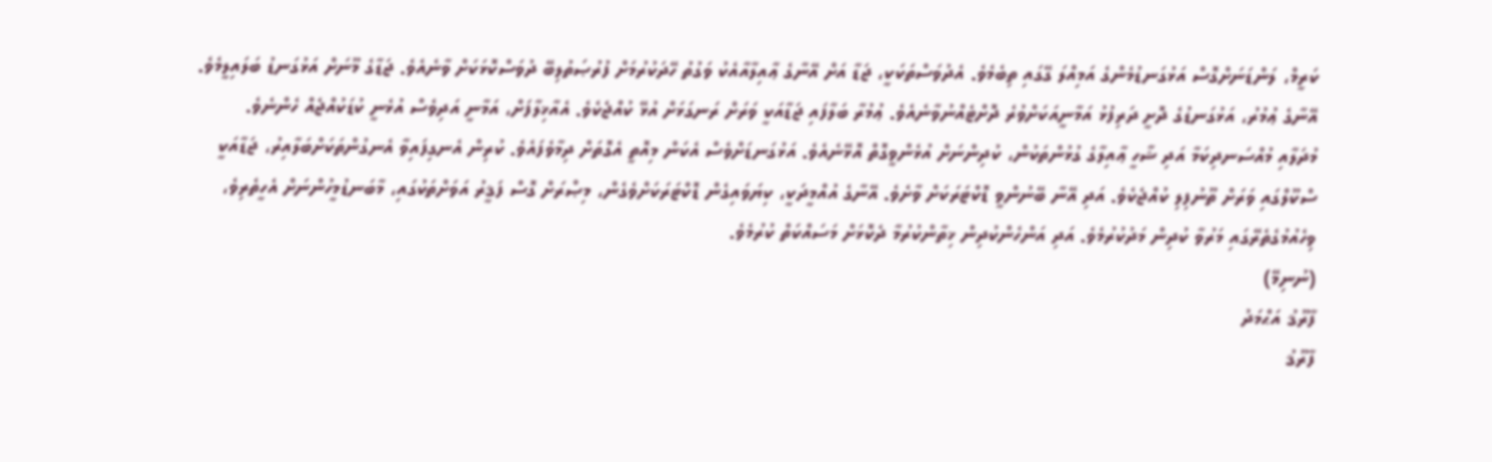ކަރީމް، ލަންޑަނަށްގޮސް އަޅުގަނޑުމެންގެ އަމިއްލަ ގޭގައި ތިބެމެވެ. އެދުވަސްތަކަކީ، ޖަޑާ އަށް އޭނާގެ ޢާއިލާއާއެކު ވަގުތު ހޭދަކުރުމަށް ފުރުޞަތުލިބޭ ދުވަސްކޮޅަކަށް ވާނެއެވެ. ޖަޑާގެ މޫނަށް އަޅުގަނޑު ބަލައިލީމެވެ. އޭނާގެ ޢުމުރު، އަޅުގަނޑުގެ ދޮށީ ދަރިފުޅު އަމާނީއަކަށްވުރެ ދޮށްޓެއްނުވާނެއެވެ. ޢުމުރާ ބަލާފައި ޖަޑާއަކީ ވަރަށް ރަނގަޅަށް އުޅޭ ކުއްޖެކެވެ. އެއާޚިލާފަށް، އަމާނީ އަދިވެސް އުޅެނީ ކުޑަކުއްޖެއް ހެންނެވެ.
މުދަލާއި މުއްސަނދިކަމާ އަދި ޝާހީ ޢާއިލާގެ ގުޅުންތަކުން، ކުދިންނަށް އުޅެންވީގޮތް އޮޅޭނެއެވެ. އަޅުގަނޑަށްވެސް އެކަން މިއޮތީ އެގޮތަށް ދިމާވެފައެވެ. ކުރިން އެނގިފައިވާ އެނގުންތަކަށްބަލާއިރު، ޖަޑާއަކީ ސްކޫލްގައި ވަރަށް ތޫނުފިލި ކުއްޖެކެވެ. އަދި އޭނާ ބޭނުންވީ ޑޮކްޓަރަކަށް ވާށެވެ. އޭނާގެ އުއްމީދަކީ، ކިޔަވައިގެން ޑޮކްޓަރަކަށްވެގެން، މިޞްރަށް ގޮސް ފަޤީރު އަވަށްތަކުގައި، މާބަނޑުމީހުންނަށް އެހީތެރިވެ، ވިހެއުމުގެތެރޭގައި މަރުވާ ކުދިން މަދުކުރުމެވެ. އަދި އަންހެންކުދިން ޚިތާންކުރުމާ ދެކޮޅަށް މަސައްކަތް ކުރުމެވެ.
(ނުނިމޭ)
ފާރޫޤު އަޙްމަދު
ފާރޫޤު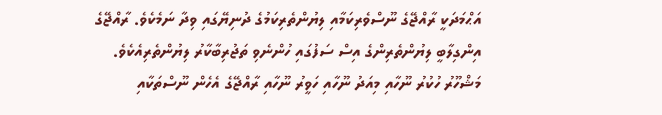އަޙްމަދަކީ ރާއްޖޭގެ ނޫސްވެރިކަމާއި ލިޔުންތެރިކަމުގެ ދުނިޔޭގައި ވިދާ ނަމެކެވެ. ރާއްޖޭގެ އިންގިލާބީ ލިޔުންތެރިންގެ އިސް ސަފުގައި ހުންނެވި ތަޖުރިބާކާރު ލިޔުންތެރިއެކެވެ. މަޝްހޫރު ހުކުރު ނޫހާއި މިއަދު ނޫހާއި ހަވީރު ނޫހާއި ރާއްޖޭގެ އެހެން ނޫސްތަކާއި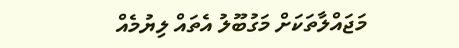މަޖައްލާތަކަށް މަގުބޫލު އެތައް ލިޔުމެއް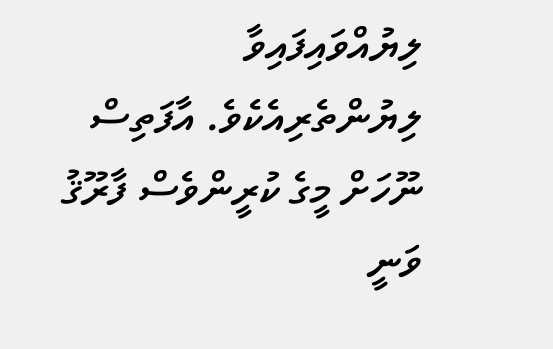ލިޔުއްވައިފައިވާ ލިޔުންތެރިއެކެވެ. އާފަތިސް ނޫހަށް މީގެ ކުރީންވެސް ފާރޫޤު ވަނީ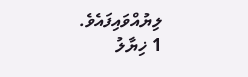ލިޔުއްވައިފައެވެ.
1 ޚިޔާލު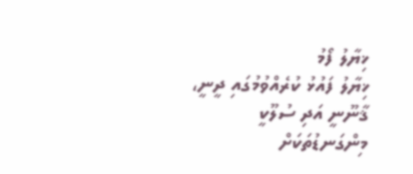ޚިޔާލު ފޯމު
ޚިޔާލު ފައުޅު ކުރެއްވުމުގައި ދީނީ، ޤާނޫނީ އަދި ސުލޫކީ މިންގަނޑުތަކަށް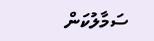ސަމާލުކަން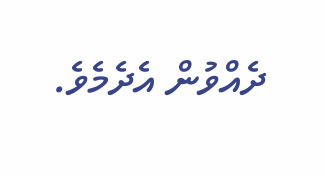ދެއްވުން އެދެމެވެ.